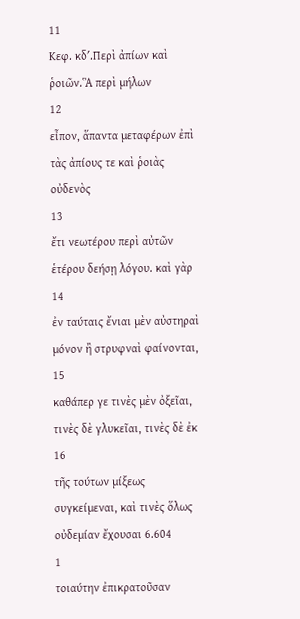11
Κεφ. κδʹ.Περὶ ἀπίων καὶ ῥοιῶν.Ἃ περὶ μήλων
12
εἶπον, ἅπαντα μεταφέρων ἐπὶ τὰς ἀπίους τε καὶ ῥοιὰς οὐδενὸς
13
ἔτι νεωτέρου περὶ αὐτῶν ἑτέρου δεήσῃ λόγου. καὶ γὰρ
14
ἐν ταύταις ἔνιαι μὲν αὐστηραὶ μόνον ἢ στρυφναὶ φαίνονται,
15
καθάπερ γε τινὲς μὲν ὀξεῖαι, τινὲς δὲ γλυκεῖαι, τινὲς δὲ ἐκ
16
τῆς τούτων μίξεως συγκείμεναι, καὶ τινὲς ὅλως οὐδεμίαν ἔχουσαι 6.604
1
τοιαύτην ἐπικρατοῦσαν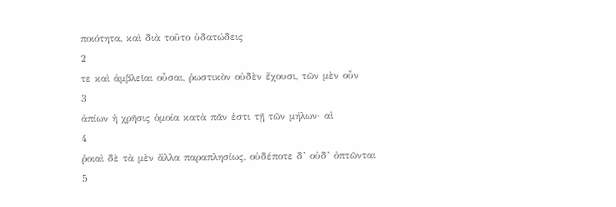ποιότητα, καὶ διὰ τοῦτο ὑδατώδεις
2
τε καὶ ἀμβλεῖαι οὖσαι, ῥωστικὸν οὐδὲν ἔχουσι, τῶν μὲν οὖν
3
ἀπίων ἡ χρῆσις ὁμοία κατὰ πᾶν ἐστι τῇ τῶν μήλων· αἱ
4
ῥοιαὶ δὲ τὰ μὲν ἄλλα παραπλησίως, οὐδέποτε δ’ οὐδ’ ὀπτῶνται
5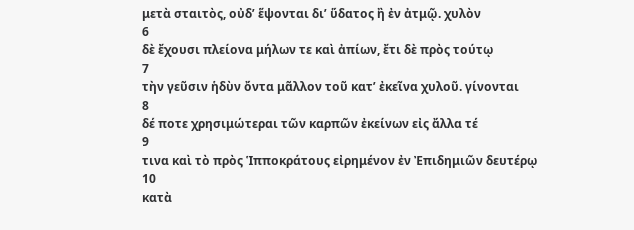μετὰ σταιτὸς, οὐδ’ ἕψονται δι’ ὕδατος ἢ ἐν ἀτμῷ. χυλὸν
6
δὲ ἔχουσι πλείονα μήλων τε καὶ ἀπίων, ἔτι δὲ πρὸς τούτῳ
7
τὴν γεῦσιν ἡδὺν ὄντα μᾶλλον τοῦ κατ’ ἐκεῖνα χυλοῦ. γίνονται
8
δέ ποτε χρησιμώτεραι τῶν καρπῶν ἐκείνων εἰς ἄλλα τέ
9
τινα καὶ τὸ πρὸς Ἱπποκράτους εἰρημένον ἐν Ἐπιδημιῶν δευτέρῳ
10
κατὰ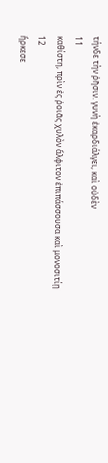τήνδε τὴν ῥῆσιν. γυνὴ ἐκαρδιάλγει, καὶ οὐδὲν
11
καθίστη, πρὶν ἐς ῥοιᾶς χυλὸν ἄλφιτον ἐπιπάσσουσα καὶ μονοσιτίῃ
12
ἤρκεσε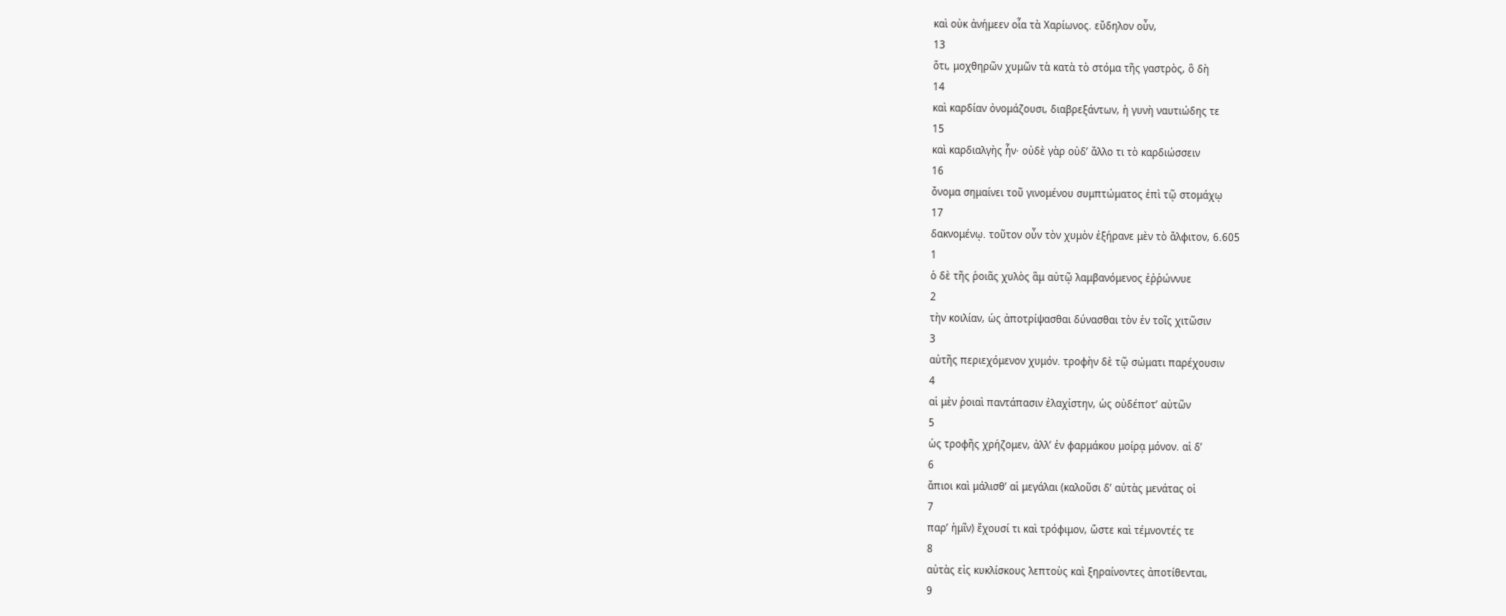καὶ οὐκ ἀνήμεεν οἷα τὰ Χαρίωνος. εὔδηλον οὖν,
13
ὅτι, μοχθηρῶν χυμῶν τὰ κατὰ τὸ στόμα τῆς γαστρὸς, ὃ δὴ
14
καὶ καρδίαν ὀνομάζουσι, διαβρεξάντων, ἡ γυνὴ ναυτιώδης τε
15
καὶ καρδιαλγὴς ἦν· οὐδὲ γὰρ οὐδ’ ἄλλο τι τὸ καρδιώσσειν
16
ὄνομα σημαίνει τοῦ γινομένου συμπτώματος ἐπὶ τῷ στομάχῳ
17
δακνομένῳ. τοῦτον οὖν τὸν χυμὸν ἐξήρανε μὲν τὸ ἄλφιτον, 6.605
1
ὁ δὲ τῆς ῥοιᾶς χυλὸς ἃμ αὐτῷ λαμβανόμενος ἐῤῥώννυε
2
τὴν κοιλίαν, ὡς ἀποτρίψασθαι δύνασθαι τὸν ἐν τοῖς χιτῶσιν
3
αὐτῆς περιεχόμενον χυμόν. τροφὴν δὲ τῷ σώματι παρέχουσιν
4
αἱ μὲν ῥοιαὶ παντάπασιν ἐλαχίστην, ὡς οὐδέποτ’ αὐτῶν
5
ὡς τροφῆς χρήζομεν, ἀλλ’ ἐν φαρμάκου μοίρᾳ μόνον. αἱ δ’
6
ἄπιοι καὶ μάλισθ’ αἱ μεγάλαι (καλοῦσι δ’ αὐτὰς μενάτας οἱ
7
παρ’ ἡμῖν) ἔχουσί τι καὶ τρόφιμον, ὥστε καὶ τέμνοντές τε
8
αὐτὰς εἰς κυκλίσκους λεπτοὺς καὶ ξηραίνοντες ἀποτίθενται,
9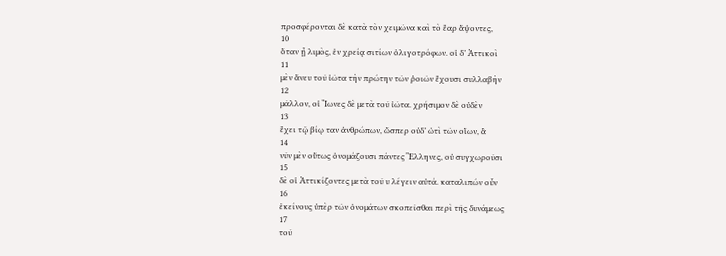προσφέρονται δὲ κατὰ τὸν χειμῶνα καὶ τὸ ἔαρ ἅψοντες,
10
ὅταν ᾖ λιμὸς, ἐν χρείᾳ σιτίων ὀλιγοτρόφων. οἱ δ’ Ἀττικοὶ
11
μὲν ἄνευ τοῦ ἰῶτα τὴν πρώτην τῶν ῥοιῶν ἔχουσι συλλαβὴν
12
μᾶλλον, οἱ Ἴωνες δὲ μετὰ τοῦ ἰῶτα. χρήσιμον δὲ οὐδὲν
13
ἔχει τῷ βίῳ ταν ἀνθρώπων, ὥσπερ οὐδ’ ὠτὶ τῶν οἴων, ἃ
14
νῦν μὲν οὕτως ὀνομάζουσι πάντες Ἕλληνες, οὐ συγχωροῦσι
15
δὲ οἱ Ἀττικίζοντες μετὰ τοῦ υ λέγειν αὐτά. καταλιπών οὖν
16
ἐκείνους ὑπὲρ τῶν ὀνομάτων σκοπεῖσθαι περὶ τῆς δυνάμεως
17
τοῦ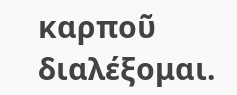καρποῦ διαλέξομαι.